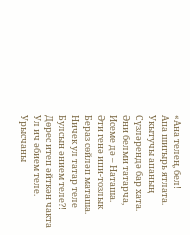«Ана телең, бел!
Апа шигырь ятлата.
Укытучы апаның
Сүзләрендә бар хата.
Әни белми татарча,
Исеме дә – Наташа.
Әти генә ипи-тозлык
Бераз сөйләп маташа.
Ничек ул татар теле
Булсын әнием теле?!
Дөрес итеп әйткән чакта
Ул ич әбием теле.
Урысчаны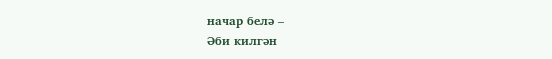начар белә –
Әби килгән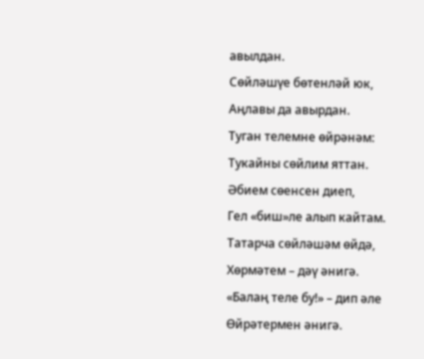авылдан.
Сөйләшүе бөтенләй юк,
Аңлавы да авырдан.
Туган телемне өйрәнәм:
Тукайны сөйлим яттан.
Әбием сөенсен диеп,
Гел «биш»ле алып кайтам.
Татарча сөйләшәм өйдә,
Хөрмәтем – дәү әнигә.
«Балаң теле бу!» – дип әле
Өйрәтермен әнигә.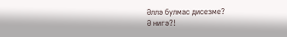Әллә булмас дисезме?
Ә нигә?!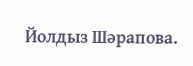Йолдыз Шәрапова.